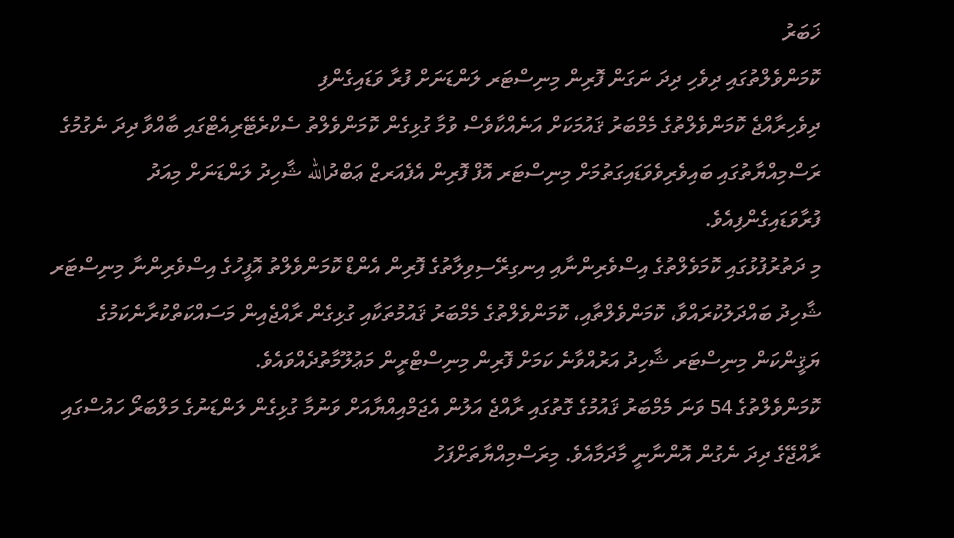ޚަބަރު
ކޮމަންވެލްތުގައި ދިވެހި ދިދަ ނަގަން ފޮރިން މިނިސްޓަރ ލަންޑަނަށް ފުރާ ވަޑައިގެންފި
ދިވެހިރާއްޖެ ކޮމަންވެލްތުގެ މެމްބަރު ޤައުމަކަށް އަނެއްކާވެސް ވުމާ ގުޅިގެން ކޮމަންވެލްތު ސެކްރެޓޭރިއެޓްގައި ބާއްވާ ދިދަ ނެގުމުގެ ރަސްމިއްޔާތުގައި ބައިވެރިވެވަޑައިގަތުމަށް މިނިސްޓަރ އޮފް ފޮރިން އެފެއަރޒް ޢަބްދުالله ޝާހިދު ލަންޑަނަށް މިއަދު ފުރާވަޑައިގެންފިއެވެ.
މި ދަތުރުފުޅުގައި ކޮމަވެލްތުގެ އިސްވެރިންނާއި އިނގިރޭސިވިލާތުގެ ފޮރިން އެންޑް ކޮމަންވެލްތު އޮފީހުގެ އިސްވެރިންނާ މިނިސްޓަރ ޝާހިދު ބައްދަލުކުރައްވާ، ކޮމަންވެލްތާއި، ކޮމަންވެލްތުގެ މެމްބަރު ޤައުމުތަކާއި ގުޅިގެން ރާއްޖެއިން މަސައްކަތްކުރާނެކަމުގެ ޔަޤީންކަން މިނިސްޓަރ ޝާހިދު އަރުއްވާނެ ކަމަށް ފޮރިން މިނިސްޓްރީން މަޢުލޫމާތުދެއްވައެވެ.
ކޮމަންވެލްތުގެ 54 ވަނަ މެމްބަރު ޤައުމުގެ ގޮތުގައި ރާއްޖެ އަލުން އެޖަމްއިއްޔާއަށް ވަނުމާ ގުޅިގެން ލަންޑަނުގެ މަލްބަރޯ ހައުސްގައި ރާއްޖޭގެ ދިދަ ނެގުން އޮންނާނީ މާދަމާއެވެ. މިރަސްމިއްޔާތަށްފަހު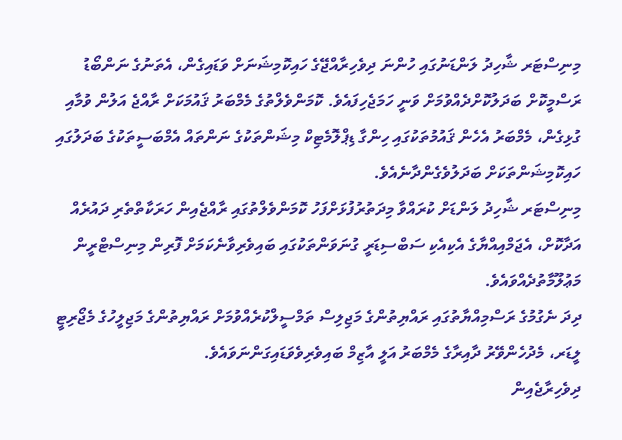މިނިސްޓަރ ޝާހިދު ލަންޑަނުގައި ހުންނަ ދިވެހިރާއްޖޭގެ ހައިކޮމިޝަނަށް ވަޑައިގެން، އެތަނުގެ ނަންބޯޑު ރަސްމީކޮށް ބަދަލުކޮށްދެއްވުމަށް ވަނީ ހަމަޖެހިފައެވެ. ކޮމަންވެލްތުގެ މެމްބަރު ޤައުމަކަށް ރާއްޖެ އަލުން ވުމާއި ގުޅިގެން، މެމްބަރު އެހެން ޤައުމުތަކުގައި ހިންގާ ޑިޕްލޮމެޓިކް މިޝަންތަކުގެ ނަންތައް އެމްބަސީތަކުގެ ބަދަލުގައި ހައިކޮމިޝަންތަކަށް ބަދަލުވެގެންދާނެއެވެ.
މިނިސްޓަރ ޝާހިދު ލަންޑަށް ކުރައްވާ މިދަތުރުފުޅަށްފަހު ކޮމަންވެލްތުގައި ރާއްޖެއިން ހަރަކާތްތެރި ދައުރެއް އަދާކޮށް، އެޖަމްއިއްޔާގެ އެކިއެކި ސަބްސިޑަރީ ގުނަވަންތަކުގައި ބައިވެރިވާނެކަމަށް ފޮރިން މިނިސްޓްރީން މަޢުލޫމާތުދެއްވައެވެ.
ދިދަ ނެގުމުގެ ރަސްމިއްޔާތުގައި ރައްޔިތުންގެ މަޖިލިސް ތަމްސީލްކުރެއްވުމަށް ރައްޔިތުންގެ މަޖިލީހުގެ މެޖޯރިޓީ ލީޑަރ، މެދުހެންވޭރު ދާއިރާގެ މެމްބަރު އަލީ އާޒިމް ބައިވެރިވެވަޑައިގަންނަވައެވެ.
ދިވެހިރާޖެއިން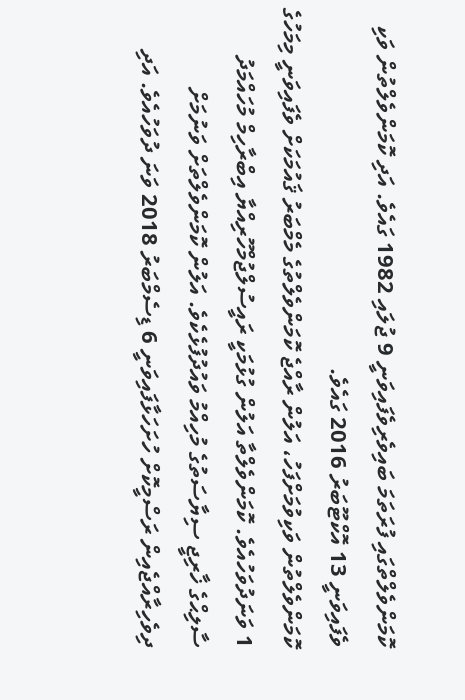ކޮމަންވެލްތްގައި ފުރަތަމަ ބައިވެރިވެފައިވަނީ 9 ޖުލައި 1982 ގައެވެ. އަދި ކޮމަންވެލްތުން ވަކި ވެފައިވަނީ 13 އޮކްޓޫބަރު 2016 ގައެވެ.
ކޮމަންވެލްތުން ވަކިވުމަށްފަހު، އަލުން ރާއްޖެ ކޮމަންވެލްތުގެ މެމްބަރު ޤައުމަކަށް ވެފައިވަނީ މިމަހުގެ 1 ވަނަދުވަހުއެވެ. ކޮމަންވެލްތާ އަލުން ގުޅުމަކީ ރައީސުލްޖުމްހޫރިއްޔާ އިބްރާހިމް މުހައްމަދު ސާލިޙްގެ ޚާރިޖީ ސިޔާސަތުގެ މުހިއްމު ވައުދުފުޅެކެވެ. އަލުން ކޮމަންވެލްތަށް ވަނުމަށް ދިވެހިރާއްޖެއިން ރަސްމީކޮށް ހުށަހަޅާފައިވަނީ 6 ޑިސެމްބަރު 2018 ވަނަ ދުވަހުއެވެ. އަދި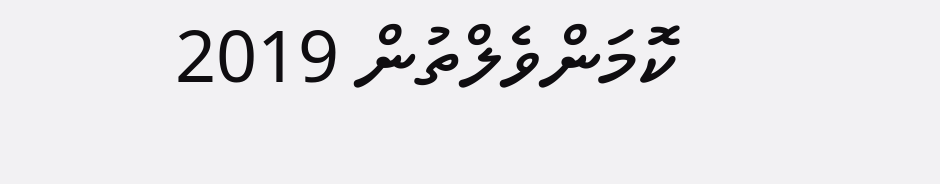ކޮމަންވެލްތުން 2019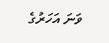ވަނަ އަހަރުގެ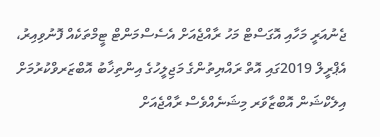ޖެނުއަރީ މަހާއި އޮގަސްޓް މަހު ރާއްޖެއަށް އެސެސްމަންޓް ޓީމްތަކެއް ފޮނުވިއިރު، އެޕްރީލް 2019ގައި އޮތް ރައްޔިތުންގެ މަޖިލީހުގެ އިންތިޚާބު އޮބްޒަރވްކުރުމަށް އިލެކްޝަން އޮބްޒާވަރ މިޝަނެއްވެސް ރާއްޖެއަށް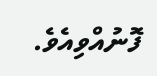ފޮނުއްވިއެވެ.